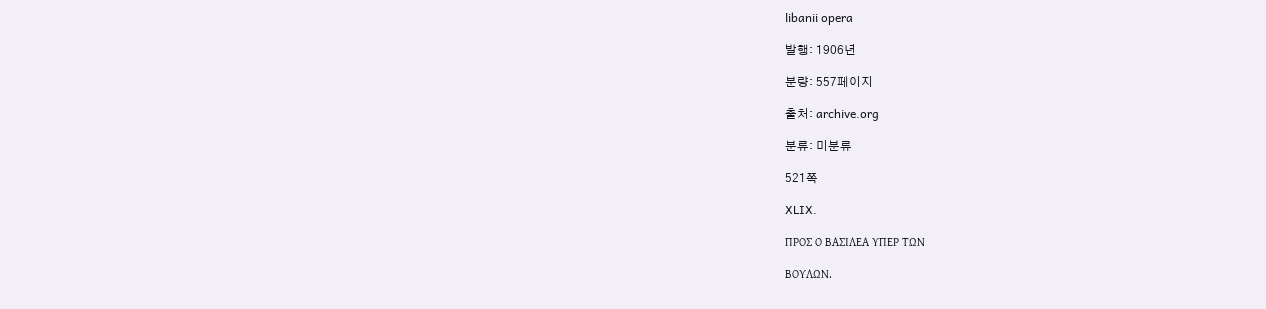libanii opera

발행: 1906년

분량: 557페이지

출처: archive.org

분류: 미분류

521쪽

XLIX.

ΠΡΟΣ Ο ΒΑΣΙΛΕΑ ΥΠΕΡ ΤΩΝ

ΒΟΥΛΩΝ.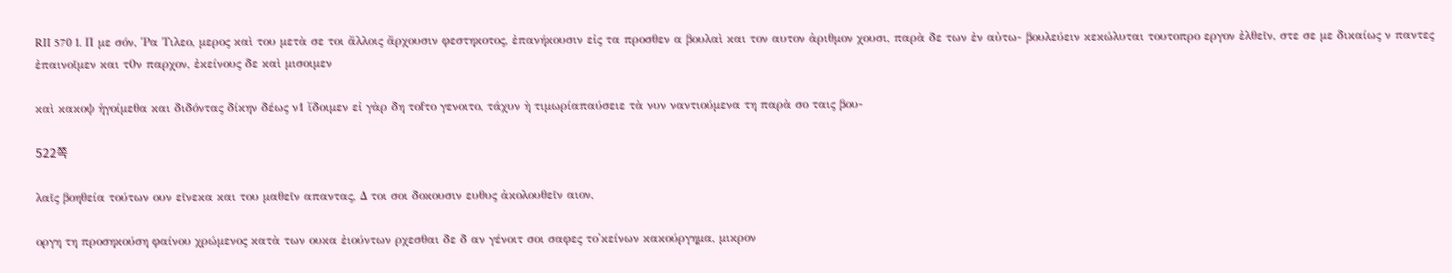RII 570 1. Π με σόν, Ῥα Τιλεο, μερος καὶ του μετὰ σε τοι ἄλλοις ἄρχουσιν φεστηκοτος, ἐπανήκουσιν εἰς τα προσθεν α βουλαὶ και τον αυτον ἀριθμον χουσι, παρὰ δε των ἐν αὐτω- βουλεύειν κεκώλυται τουτοπρο εργον ἐλθεῖν, στε σε με δικαίως ν παντες ἐπαινοῖμεν και τ0ν παρχον, ἐκείνους δε καὶ μισοιμεν

καὶ κακοψ ἡγοίμεθα και διδόντας δίκην δέως ν1 ἴδοιμεν εἰ γὰρ δη τοfτο γενοιτο, τάχυν ὴ τιμωρίαπαύσειε τὰ νυν ναντιούμενα τη παρὰ σο ταις βου-

522쪽

λαῖς βοηθεία τούτων ουν εῖνεκα και του μαθεῖν απαντας, Δ τοι σοι δοκουσιν ευθυς ἀκολουθεῖν αιον,

οργη τη προσηκούση φαίνου χρώμενος κατὰ των ουκα ἐιούντων ρχεσθαι δε δ αν γένοιτ σοι σαφες το'κείνων κακούργημα, μικρον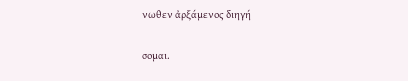νωθεν ἀρξάμενος διηγή

σομαι.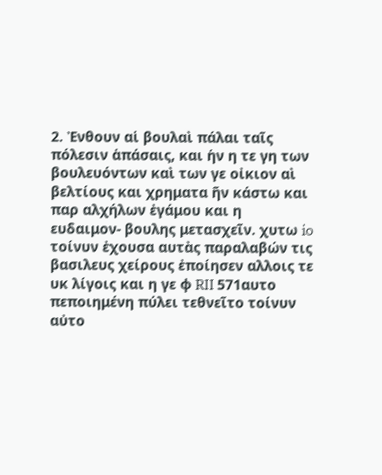2. Ἐνθουν αἱ βουλαὶ πάλαι ταῖς πόλεσιν ἁπάσαις, και ἡν η τε γη των βουλευόντων καὶ των γε οἰκιον αὶ βελτίους και χρηματα ῆν κάστω και παρ αλχήλων ἐγάμου και η ευδαιμον- βουλης μετασχεῖν. χυτω io τοίνυν ἐχουσα αυτὰς παραλαβών τις βασιλευς χείρους ἐποίησεν αλλοις τε υκ λίγοις και η γε φ RII 571αυτο πεποιημένη πύλει τεθνεῖτο τοίνυν αὐτο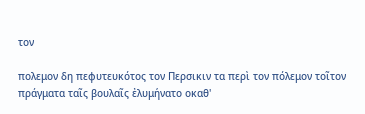τον

πολεμον δη πεφυτευκότος τον Περσικιν τα περὶ τον πόλεμον τοῖτον πράγματα ταῖς βουλαῖς ἐλυμήνατο οκαθ'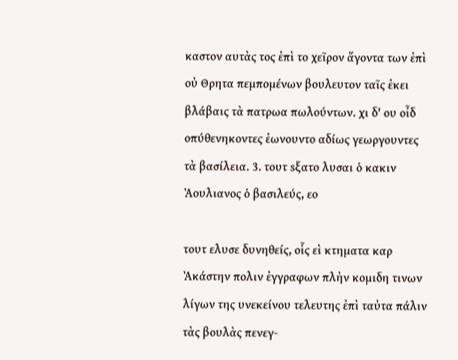καστον αυτὰς τος ἐπὶ το χεῖρον ἄγοντα των ἐπὶ οὐ Θρητα πεμπομένων βουλευτον ταῖς ἐκει βλάβαις τὰ πατρωα πωλούντων. χι δ' ου οἶδ οπύθενηκοντες ἐωνουντο αδίως γεωργουντες τὰ βασίλεια. 3. τουτ sξατο λυσαι ὁ κακιν Ἀουλιανος ὁ βασιλεύς, εο

τουτ ελυσε δυνηθείς, οἷς εὶ κτηματα καρ Ἀκάστην πολιν ἐγγραφων πλὴν κομιδη τινων λίγων της υνεκείνου τελευτης ἐπὶ ταὐτα πάλιν τὰς βουλὰς πενεγ-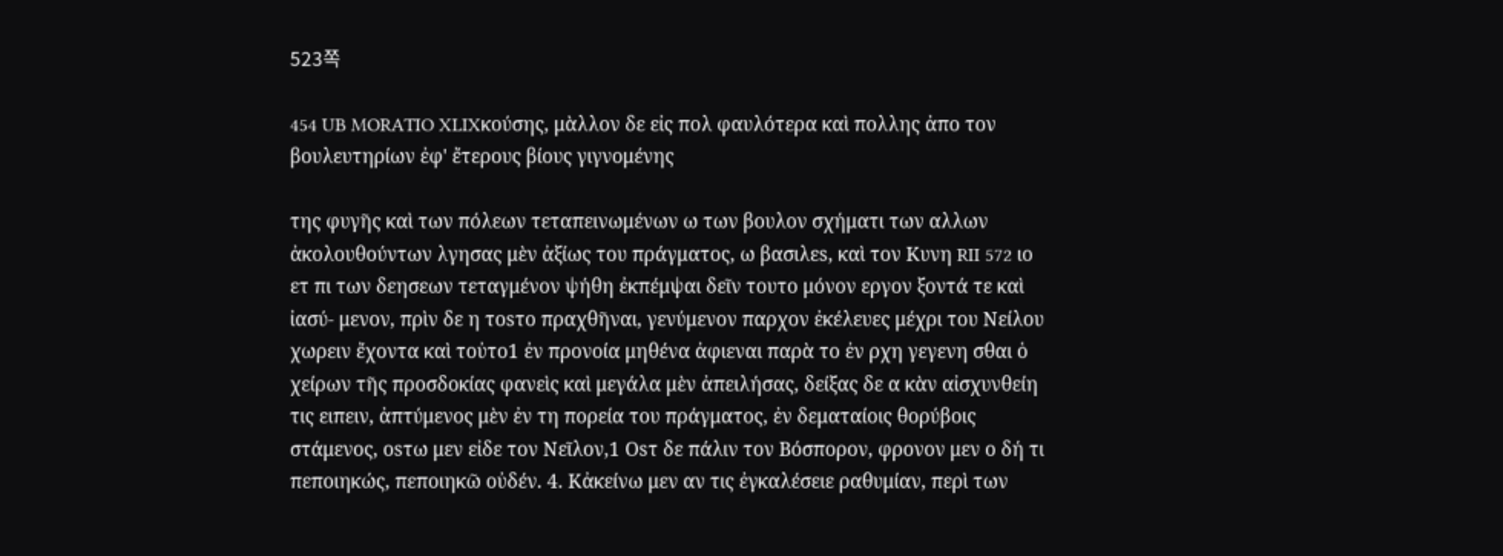523쪽

454 UB MORATIO XLIXκούσης, μὰλλον δε εἰς πολ φαυλότερα καὶ πολλης ἀπο τον βουλευτηρίων ἐφ' ἔτερους βίους γιγνομένης

της φυγῆς καὶ των πόλεων τεταπεινωμένων ω των βουλον σχήματι των αλλων ἀκολουθούντων λγησας μὲν ἀξίως του πράγματος, ω βασιλεs, καὶ τον Κυνη RII 572 ιο ετ πι των δεησεων τεταγμένον ψήθη ἐκπέμψαι δεῖν τουτο μόνον εργον ξοντά τε καὶ ἰασύ- μενον, πρὶν δε η τοsτο πραχθῆναι, γενύμενον παρχον ἐκέλευες μέχρι του Νείλου χωρειν ἔχοντα καὶ τοὐτο1 ἐν προνοία μηθένα ἀφιεναι παρὰ το ἐν ρχη γεγενη σθαι ὁ χείρων τῆς προσδοκίας φανεὶς καὶ μεγάλα μὲν ἀπειλήσας, δείξας δε α κὰν αἰσχυνθείη τις ειπειν, ἀπτύμενος μὲν ἐν τη πορεία του πράγματος, ἐν δεματαίοις θορύβοις στάμενος, οsτω μεν εἰδε τον Νεῖλον,1 Osτ δε πάλιν τον Βόσπορον, φρονον μεν ο δή τι πεποιηκώς, πεποιηκῶ οὐδέν. 4. Κἀκείνω μεν αν τις ἐγκαλέσειε ραθυμίαν, περὶ των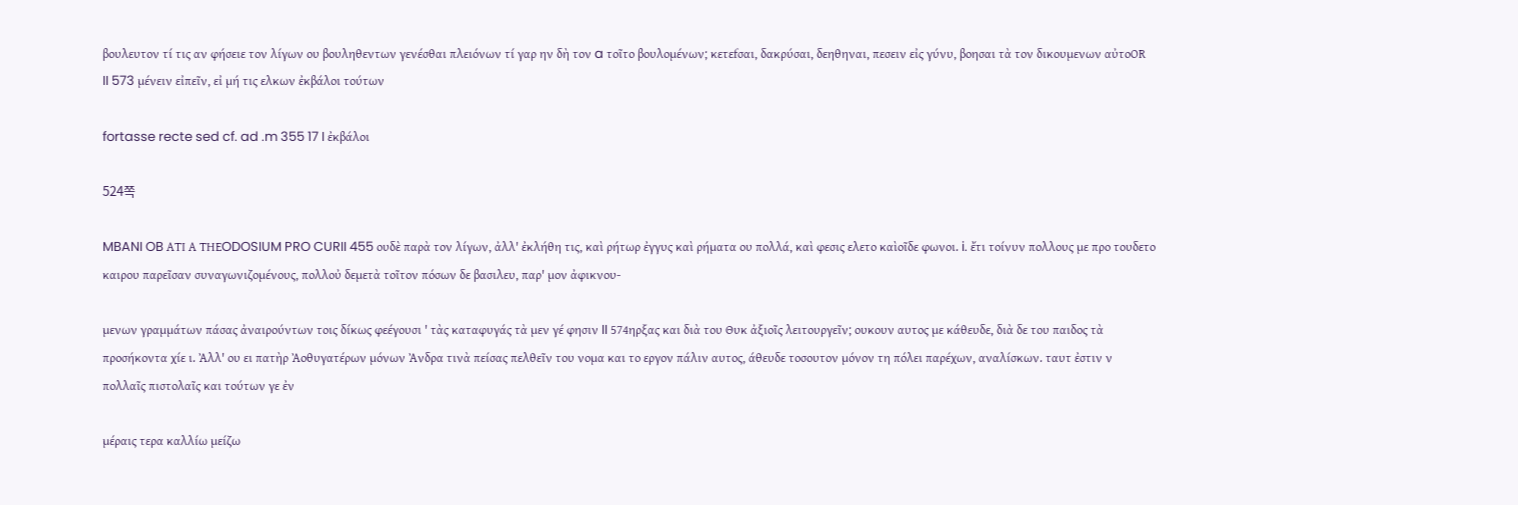βουλευτον τί τις αν φήσειε τον λίγων ου βουληθεντων γενέσθαι πλειόνων τί γαρ ην δὴ τον a τοῖτο βουλομένων; κετεfσαι, δακρύσαι, δεηθηναι, πεσειν εἰς γύνυ, βοησαι τὰ τον δικουμενων αὐτοOR II 573 μένειν εἰπεῖν, εἰ μή τις ελκων ἐκβάλοι τούτων

fortasse recte sed cf. ad .m 355 17 I ἐκβάλοι

524쪽

MBANI OB ΑΤΙ Α ΤΗΕODOSIUM PRO CURII 455 ουδὲ παρὰ τον λίγων, ἀλλ' ἐκλήθη τις, καὶ ρήτωρ ἐγγυς καὶ ρήματα ου πολλά, καὶ φεσις ελετο καὶοῖδε φωνοι. i. ἔτι τοίνυν πολλους με προ τουδετο καιρου παρεῖσαν συναγωνιζομένους, πολλοὐ δεμετὰ τοῖτον πόσων δε βασιλευ, παρ' μον ἀφικνου-

μενων γραμμάτων πάσας ἀναιρούντων τοις δίκως φεέγουσι ' τὰς καταφυγάς τὰ μεν γέ φησιν II 574ηρξας και διὰ του Θυκ ἀξιοῖς λειτουργεῖν; ουκουν αυτος με κάθευδε, διὰ δε του παιδος τὰ προσήκοντα χίε ι. Ἀλλ' ου ει πατὴρ Ἀοθυγατέρων μόνων Ἀνδρα τινὰ πείσας πελθεῖν του νομα και το εργον πάλιν αυτος, άθευδε τοσουτον μόνον τη πόλει παρέχων, αναλίσκων. ταυτ ἐστιν ν πολλαῖς πιστολαῖς και τούτων γε ἐν

μέραις τερα καλλίω μείζω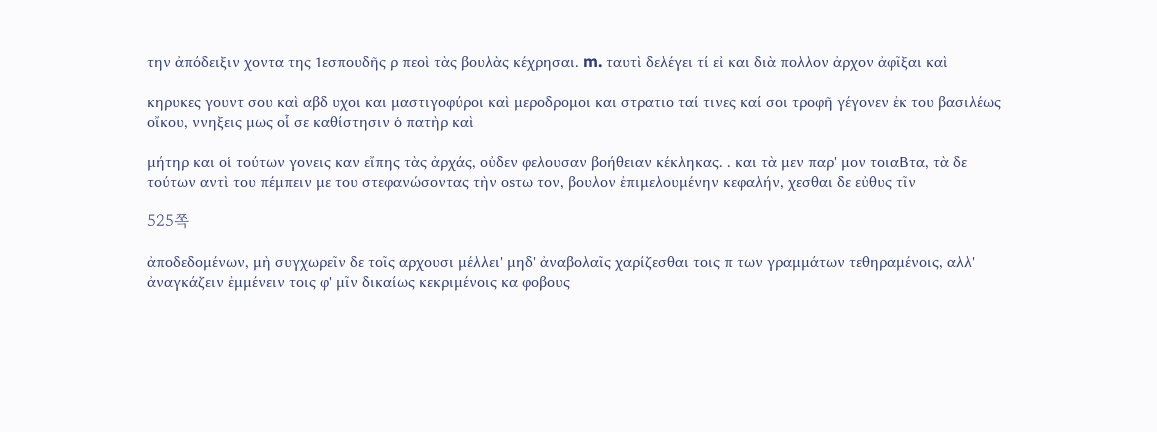την ἀπόδειξιν χοντα της 1εσπουδῆς ρ πεοὶ τὰς βουλὰς κέχρησαι. m. ταυτὶ δελέγει τί εἰ και διὰ πολλον ἀρχον ἀφῖξαι καὶ

κηρυκες γουντ σου καὶ αβδ υχοι και μαστιγοφύροι καὶ μεροδρομοι και στρατιο ταί τινες καί σοι τροφῆ γέγονεν ἐκ του βασιλέως οἴκου, ννηξεις μως οἷ σε καθίστησιν ὁ πατὴρ καὶ

μήτηρ και οἱ τούτων γονεις καν εἴπης τὰς ἀρχάς, οὐδεν φελουσαν βοήθειαν κέκληκας. . και τὰ μεν παρ' μον τοιαBτα, τὰ δε τούτων αντὶ του πέμπειν με του στεφανώσοντας τὴν οsτω τον, βουλον ἐπιμελουμένην κεφαλήν, χεσθαι δε εὐθυς τῖν

525쪽

ἀποδεδομένων, μὴ συγχωρεῖν δε τοῖς αρχουσι μέλλει' μηδ' ἀναβολαῖς χαρίζεσθαι τοις π των γραμμάτων τεθηραμένοις, αλλ' ἀναγκάζειν ἐμμένειν τοις φ' μῖν δικαίως κεκριμένοις κα φοβους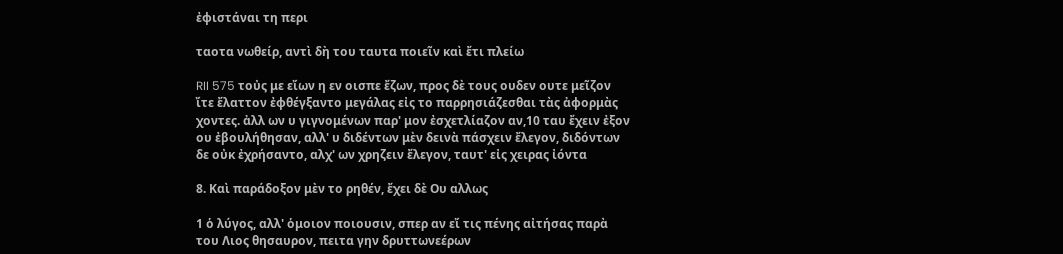ἐφιστάναι τη περι

ταοτα νωθείρ, αντὶ δὴ του ταυτα ποιεῖν καὶ ἔτι πλείω

RII 575 τοὐς με εἴων η εν οισπε ἔζων, προς δὲ τους ουδεν ουτε μεῖζον ἴτε ἔλαττον ἐφθέγξαντο μεγάλας εἰς το παρρησιάζεσθαι τὰς ἀφορμὰς χοντες. ἀλλ ων υ γιγνομένων παρ' μον ἐσχετλίαζον αν,10 ταυ ἔχειν ἐξον ου ἐβουλήθησαν, αλλ' υ διδέντων μὲν δεινὰ πάσχειν ἔλεγον, διδόντων δε οὐκ ἐχρήσαντο, αλχ' ων χρηζειν ἔλεγον, ταυτ' εἰς χειρας ἰόντα

8. Καὶ παράδοξον μὲν το ρηθέν, ἔχει δὲ Ου αλλως

1 ὁ λύγος, αλλ' ὁμοιον ποιουσιν, σπερ αν εἴ τις πένης αἰτήσας παρὰ του Λιος θησαυρον, πειτα γην δρυττωνεέρων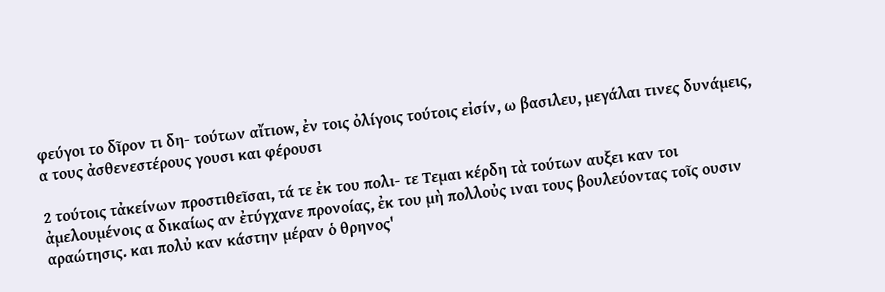φεύγοι το δῖρον τι δη- τούτων αἴτιοw, ἐν τοις ὀλίγοις τούτοις εἰσίν, ω βασιλευ, μεγάλαι τινες δυνάμεις, α τους ἀσθενεστέρους γουσι και φέρουσι

2 τούτοις τἀκείνων προστιθεῖσαι, τά τε ἐκ του πολι- τε Τεμαι κέρδη τὰ τούτων αυξει καν τοι ἀμελουμένοις α δικαίως αν ἐτύγχανε προνοίας, ἐκ του μὴ πολλοὐς ιναι τους βουλεύοντας τοῖς ουσιν αραώτησις. και πολὐ καν κάστην μέραν ὁ θρηνος'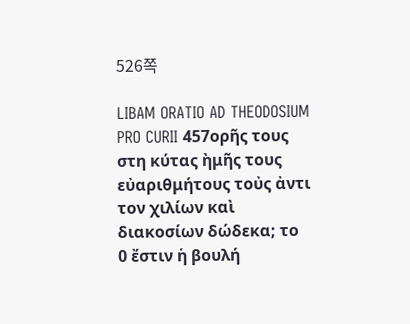526쪽

LIBAM ORATIO AD THEODOSIUM PRO CURII 457ορῆς τους στη κύτας ὴμῆς τους εὐαριθμήτους τοὐς ἀντι τον χιλίων καὶ διακοσίων δώδεκα; το 0 ἔστιν ἡ βουλή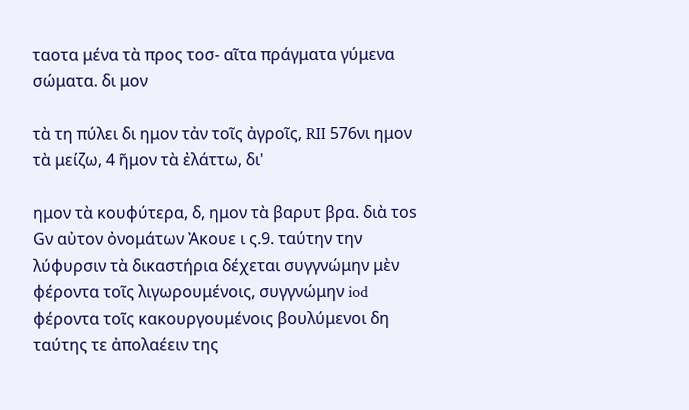ταοτα μένα τὰ προς τοσ- αῖτα πράγματα γύμενα σώματα. δι μον

τὰ τη πύλει δι ημον τἀν τοῖς ἀγροῖς, RII 576νι ημον τὰ μείζω, 4 ῆμον τὰ ἐλάττω, δι'

ημον τὰ κουφύτερα, δ, ημον τὰ βαρυτ βρα. διὰ τos Gν αὐτον ὀνομάτων Ἀκουε ι ς.9. ταύτην την λύφυρσιν τὰ δικαστήρια δέχεται συγγνώμην μὲν φέροντα τοῖς λιγωρουμένοις, συγγνώμην iod φέροντα τοῖς κακουργουμένοις βουλύμενοι δη ταύτης τε ἀπολαέειν της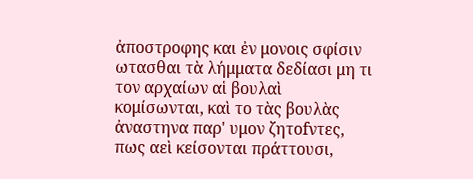ἀποστροφης και ἐν μονοις σφίσιν ωτασθαι τὰ λήμματα δεδίασι μη τι τον αρχαίων αἱ βουλαὶ κομίσωνται, καὶ το τὰς βουλὰς ἀναστηνα παρ' υμον ζητοfντες, πως αεὶ κείσονται πράττουσι,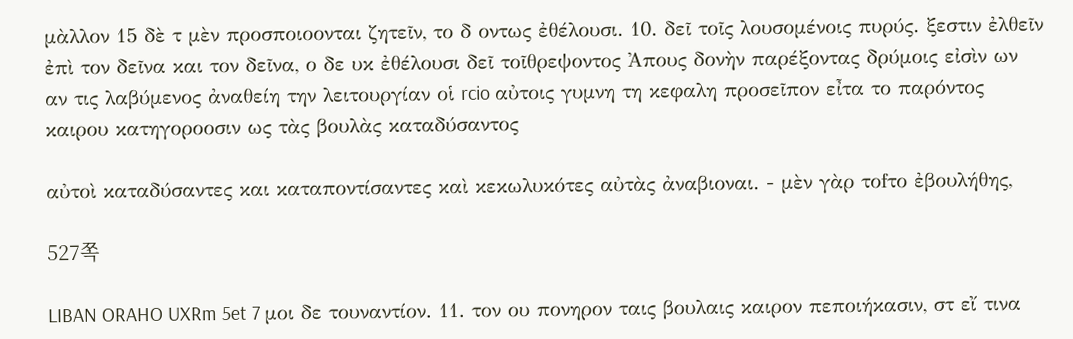μὰλλον 15 δὲ τ μὲν προσποιοονται ζητεῖν, το δ οντως ἐθέλουσι. 10. δεῖ τοῖς λουσομένοις πυρύς. ξεστιν ἐλθεῖν ἐπὶ τον δεῖνα και τον δεῖνα, ο δε υκ ἐθέλουσι δεῖ τοῖθρεψοντος Ἀπους δονὴν παρέξοντας δρύμοις εἰσὶν ων αν τις λαβύμενος ἀναθείη την λειτουργίαν οἱ rcio αὐτοις γυμνη τη κεφαλη προσεῖπον εἶτα το παρόντος καιρου κατηγοροοσιν ως τὰς βουλὰς καταδύσαντος

αὐτοὶ καταδύσαντες και καταποντίσαντες καὶ κεκωλυκότες αὐτὰς ἀναβιοναι. - μὲν γὰρ τοfτο ἐβουλήθης,

527쪽

LIBAN ORAHO UXRm 5et 7 μοι δε τουναντίον. 11. τον ου πονηρον ταις βουλαις καιρον πεποιήκασιν, στ εἴ τινα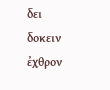δει δοκειν ἐχθρον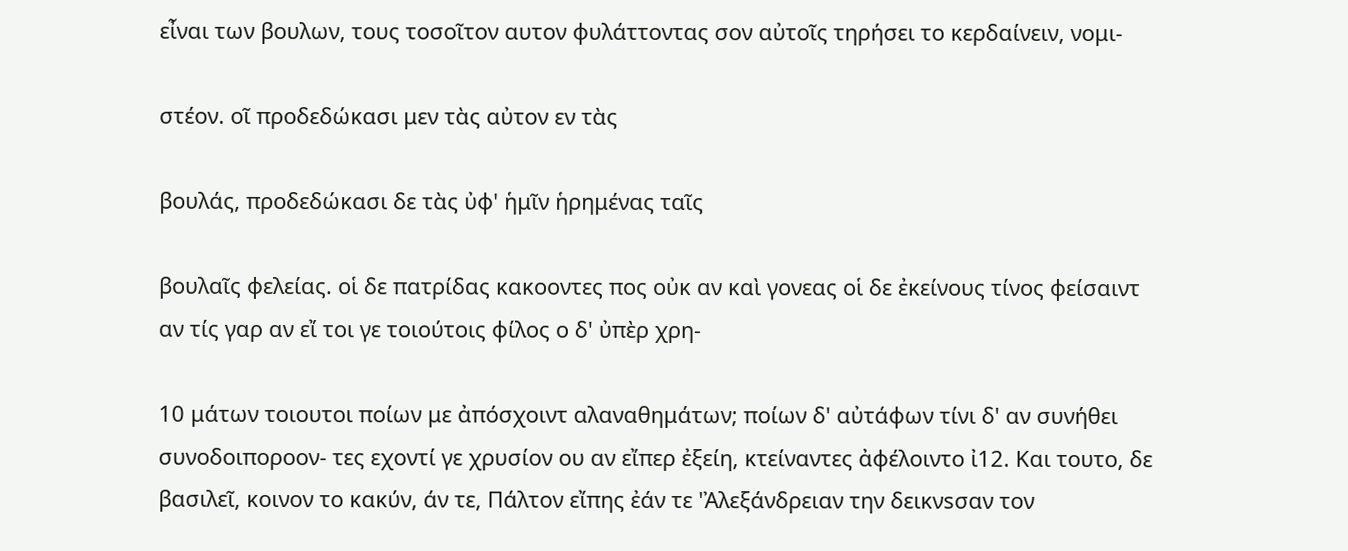εἶναι των βουλων, τους τοσοῖτον αυτον φυλάττοντας σον αὐτοῖς τηρήσει το κερδαίνειν, νομι-

στέον. οῖ προδεδώκασι μεν τὰς αὐτον εν τὰς

βουλάς, προδεδώκασι δε τὰς ὐφ' ἡμῖν ἡρημένας ταῖς

βουλαῖς φελείας. οἱ δε πατρίδας κακοοντες πος οὐκ αν καὶ γονεας οἱ δε ἐκείνους τίνος φείσαιντ αν τίς γαρ αν εἴ τοι γε τοιούτοις φίλος ο δ' ὐπὲρ χρη-

10 μάτων τοιουτοι ποίων με ἀπόσχοιντ αλαναθημάτων; ποίων δ' αὐτάφων τίνι δ' αν συνήθει συνοδοιποροον- τες εχοντί γε χρυσίον ου αν εἴπερ ἐξείη, κτείναντες ἀφέλοιντο ἰ12. Και τουτο, δε βασιλεῖ, κοινον το κακύν, άν τε, Πάλτον εἴπης ἐάν τε 'Ἀλεξάνδρειαν την δεικνsσαν τον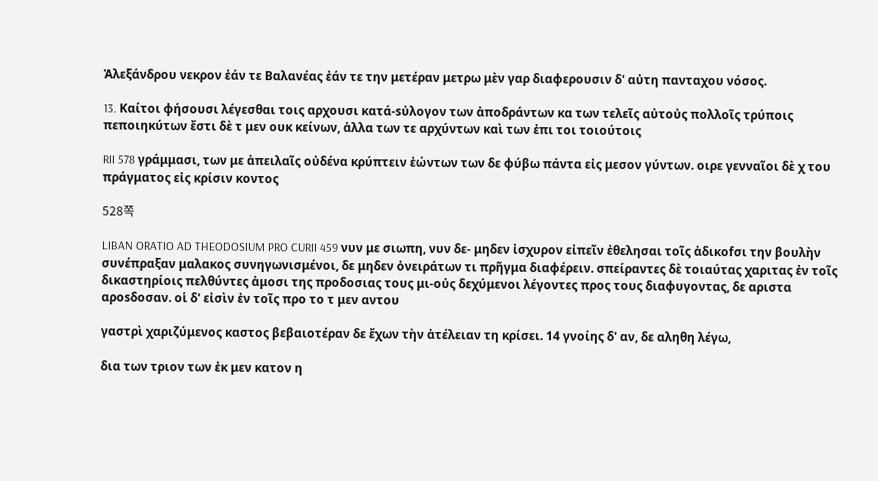Ἀλεξάνδρου νεκρον ἐάν τε Βαλανέας ἐάν τε την μετέραν μετρω μὲν γαρ διαφερουσιν δ' αὐτη πανταχου νόσος.

13. Kαίτοι φήσουσι λέγεσθαι τοις αρχουσι κατά-sὐλογον των ἀποδράντων κα των τελεῖς αὐτοὐς πολλοῖς τρύποις πεποιηκύτων ἔστι δὲ τ μεν ουκ κείνων, ἀλλα των τε αρχύντων καὶ των ἐπι τοι τοιούτοις

RII 578 γράμμασι, των με ἀπειλαῖς οὐδένα κρύπτειν ἐώντων των δε φύβω πάντα εἰς μεσον γύντων. οιρε γενναῖοι δὲ χ του πράγματος εἰς κρίσιν κοντος

528쪽

LIBAN ORATIO AD THEODOSIUM PRO CURII 459 νυν με σιωπη, νυν δε- μηδεν ἰσχυρον εἰπεῖν ἐθελησαι τοῖς ἀδικοfσι την βουλὴν συνέπραξαν μαλακος συνηγωνισμένοι, δε μηδεν ὀνειράτων τι πρῆγμα διαφέρειν. σπείραντες δὲ τοιαύτας χαριτας ἐν τοῖς δικαστηρίοις πελθύντες ἀμοσι της προδοσιας τους μι-οὐς δεχύμενοι λέγοντες προς τους διαφυγοντας, δε αριστα αρosδοσαν. οἱ δ' εἰσὶν ἐν τοῖς προ το τ μεν αντου

γαστρὶ χαριζύμενος καστος βεβαιοτέραν δε ἔχων τὴν ἀτέλειαν τη κρίσει. 14 γνοίης δ' αν, δε αληθη λέγω,

δια των τριον των ἐκ μεν κατον η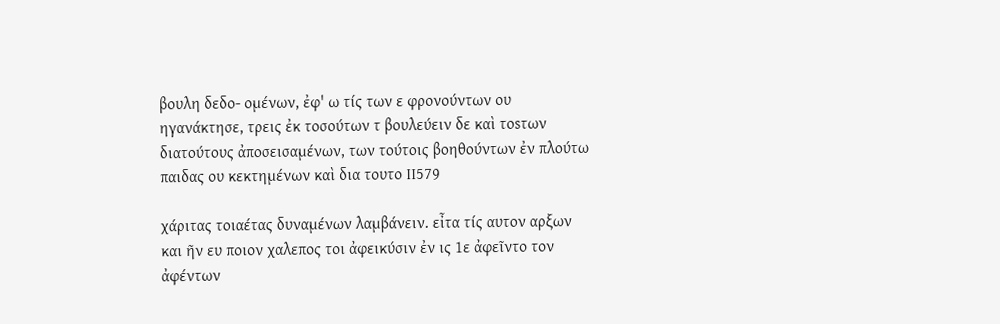βουλη δεδο- ομένων, ἐφ' ω τίς των ε φρονούντων ου ηγανάκτησε, τρεις ἐκ τοσούτων τ βουλεύειν δε καὶ τοsτων διατούτους ἀποσεισαμένων, των τούτοις βοηθούντων ἐν πλούτω παιδας ου κεκτημένων καὶ δια τουτο ΙΙ579

χάριτας τοιαέτας δυναμένων λαμβάνειν. εἶτα τίς αυτον αρξων και ῆν ευ ποιον χαλεπος τοι ἀφεικύσιν ἐν ις 1ε ἀφεῖντο τον ἀφέντων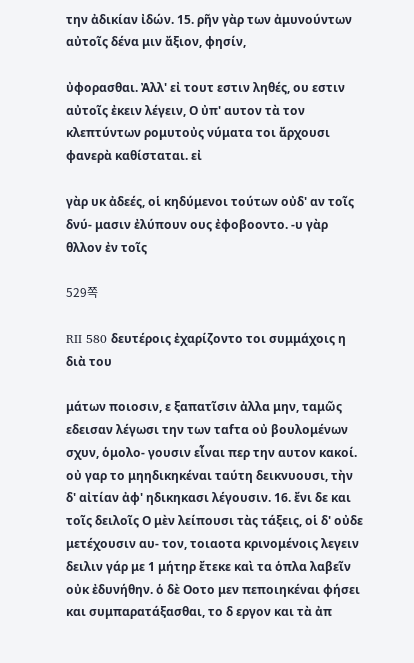την ἀδικίαν ἰδών. 15. ρῆν γὰρ των ἀμυνούντων αὐτοῖς δένα μιν ἄξιον, φησίν,

ὐφορασθαι. Ἀλλ' εἰ τουτ εστιν ληθές, ου εστιν αὐτοῖς ἐκειν λέγειν, Ο ὐπ' αυτον τὰ τον κλεπτύντων ρομυτοὐς νύματα τοι ἄρχουσι φανερὰ καθίσταται. εἰ

γὰρ υκ ἀδεές, οἱ κηδύμενοι τούτων οὐδ' αν τοῖς δνύ- μασιν ἐλύπουν ους ἐφοβοοντο. -υ γὰρ θλλον ἐν τοῖς

529쪽

RII 580 δευτέροις ἐχαρίζοντο τοι συμμάχοις η διὰ του

μάτων ποιοσιν, ε ξαπατῖσιν ἀλλα μην, ταμῶς εδεισαν λέγωσι την των ταfτα οὐ βουλομένων σχυν, ὁμολο- γουσιν εἶναι περ την αυτον κακοί. οὐ γαρ το μηηδικηκέναι ταύτη δεικνυουσι, τὴν δ' αἰτίαν ἀφ' ηδικηκασι λέγουσιν. 16. ἔνι δε και τοῖς δειλοῖς Ο μὲν λείπουσι τὰς τάξεις, οἱ δ' οὐδε μετέχουσιν αυ- τον, τοιαοτα κρινομένοις λεγειν δειλιν γάρ με 1 μήτηρ ἔτεκε καὶ τα ὁπλα λαβεῖν οὐκ ἐδυνήθην. ὁ δὲ Οοτο μεν πεποιηκέναι φήσει και συμπαρατάξασθαι, το δ εργον και τὰ ἀπ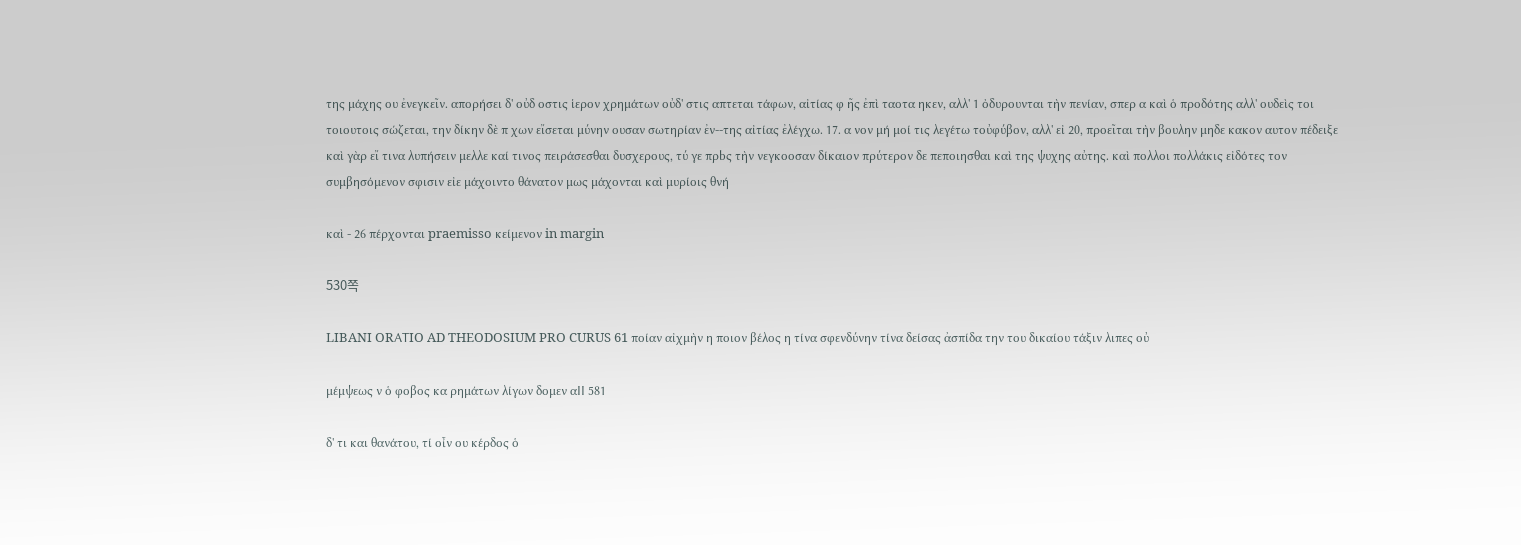της μάχης ου ἐνεγκεῖν. απορήσει δ' οὐδ οστις ἱερον χρημάτων οὐδ' στις απτεται τάφων, αἰτίας φ ῆς ἐπὶ ταοτα ηκεν, αλλ' 1 ὀδυρουνται τὴν πενίαν, σπερ α καὶ ὁ προδότης αλλ' ουδεὶς τοι τοιουτοις σώζεται, την δίκην δὲ π χων εἴσεται μύνην ουσαν σωτηρίαν ἐν--της αἰτίας ἐλέγχω. 17. α νον μή μοί τις λεγέτω τοὐφύβον, αλλ' εἰ 20, προεῖται τὴν βουλην μηδε κακον αυτον πέδειξε καὶ γὰρ εἴ τινα λυπήσειν μελλε καί τινος πειράσεσθαι δυσχερους, τύ γε πρbς τὴν νεγκοοσαν δίκαιον πρύτερον δε πεποιησθαι καὶ της ψυχης αὐτης. καὶ πολλοι πολλάκις εἰδότες τον συμβησόμενον σφισιν εἰε μάχοιντο θάνατον μως μάχονται καὶ μυρίοις θνή

καὶ - 26 πέρχονται praemisso κείμενον in margin

530쪽

LIBANI ORΑΤIO AD THEODOSIUM PRO CURUS 61 ποίαν αἰχμὴν η ποιον βέλος η τίνα σφενδύνην τίνα δείσας ἀσπίδα την του δικαίου τάξιν λιπες οὐ

μέμψεως ν ὁ φοβος κα ρημάτων λίγων δομεν αII 581

δ' τι και θανάτου, τί οἶν ου κέρδος ὁ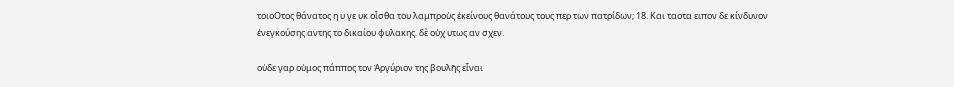τοιοOτος θάνατος η υ γε υκ οἶσθα του λαμπροὐς ἐκείνους θανάτους τους περ των πατρίδων; 18. Και ταοτα ειπον δε κίνδυνον ἐνεγκούσης αντης το δικαίου φυλακης. δὲ οὐχ υτως αν σχεν.

οὐδε γαρ οὐμος πάππος τον Ἀργύριον της βουλῆς εἶναι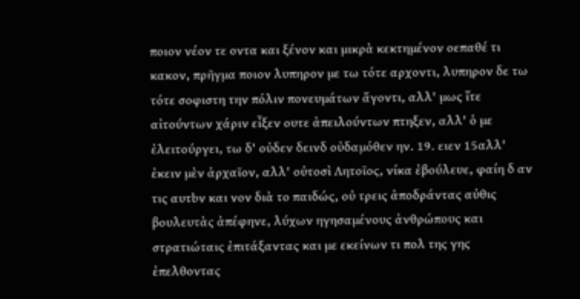ποιον νέον τε οντα και ξένον και μικρὰ κεκτημένον οεπαθέ τι κακον, πρῆγμα ποιον λυπηρον με τω τότε αρχοντι, λυπηρον δε τω τότε σοφιστη την πόλιν πονευμάτων ἄγοντι, αλλ' μως ἴτε αἰτούντων χάριν εἶξεν ουτε ἀπειλούντων πτηξεν, αλλ' ὁ με ἐλειτούργει, τω δ' οὐδεν δεινδ οὐδαμόθεν ην. 19. ειεν 15αλλ' ἐκειν μὲν ἀρχαῖον, αλλ' οὐτοσὶ Λητοῖος, νίκα ἐβούλευε, φαίη δ αν τις αυτbν και νον διὰ το παιδώς, οὐ τρεις ἀποδράντας αὐθις βουλευτὰς ἀπέφηνε, λύχων ηγησαμένους ἀνθρώπους και στρατιώταις ἐπιτάξαντας και με εκείνων τι πολ της γης ἐπελθοντας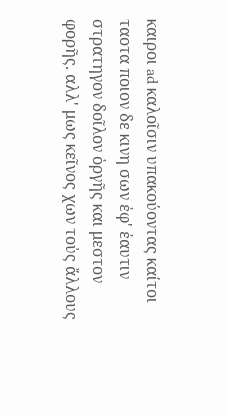καιροι ad καλοῖσιν υπακούοντας καίτοι ταοτα ποιον δε κινη σων ἐφ' ἐαυτιν στρατηγον δοῖλον ὁργῆς και μεστον φορῆς. αλλ' μως κεῖνος χων τοὐς ἄλλους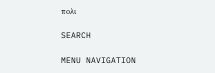πολι

SEARCH

MENU NAVIGATION